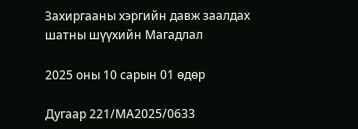Захиргааны хэргийн давж заалдах шатны шүүхийн Магадлал

2025 оны 10 сарын 01 өдөр

Дугаар 221/МА2025/0633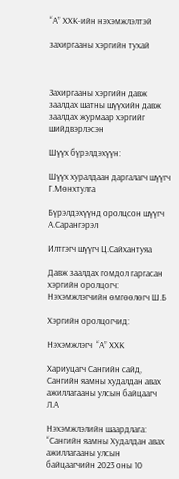“А” ХХК-ийн нэхэмжлэлтэй

захиргааны хэргийн тухай



Захиргааны хэргийн давж заалдах шатны шүүхийн давж заалдах журмаар хэргийг шийдвэрлэсэн

Шүүх бүрэлдэхүүн:

Шүүх хуралдаан даргалагч шүүгч Г.Мөнхтулга

Бүрэлдэхүүнд оролцсон шүүгч А.Сарангэрэл

Илтгэгч шүүгч Ц.Сайхантуяа

Давж заалдах гомдол гаргасан хэргийн оролцогч: Нэхэмжлэгчийн өмгөөлөгч Ш.Б

Хэргийн оролцогчид:

Нэхэмжлэгч  “А” ХХК

Хариуцагч Сангийн сайд, Сангийн яамны худалдан авах ажиллагааны улсын байцаагч Л.А

Нэхэмжлэлийн шаардлага: “Сангийн яамны Худалдан авах ажиллагааны улсын байцаагчийн 2023 оны 10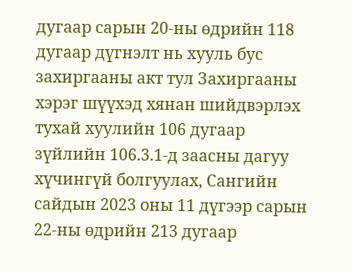дугаар сарын 20-ны өдрийн 118 дугаар дүгнэлт нь хууль бус захиргааны акт тул Захиргааны хэрэг шүүхэд хянан шийдвэрлэх тухай хуулийн 106 дугаар зүйлийн 106.3.1-д заасны дагуу хүчингүй болгуулах, Сангийн сайдын 2023 оны 11 дүгээр сарын 22-ны өдрийн 213 дугаар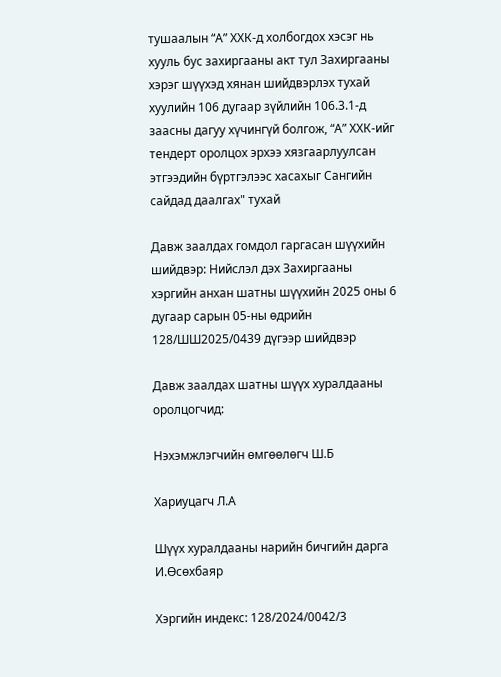тушаалын “А” ХХК-д холбогдох хэсэг нь хууль бус захиргааны акт тул Захиргааны хэрэг шүүхэд хянан шийдвэрлэх тухай хуулийн 106 дугаар зүйлийн 106.3.1-д заасны дагуу хүчингүй болгож, “А” ХХК-ийг тендерт оролцох эрхээ хязгаарлуулсан этгээдийн бүртгэлээс хасахыг Сангийн сайдад даалгах" тухай

Давж заалдах гомдол гаргасан шүүхийн шийдвэр: Нийслэл дэх Захиргааны хэргийн анхан шатны шүүхийн 2025 оны 6 дугаар сарын 05-ны өдрийн 128/ШШ2025/0439 дүгээр шийдвэр

Давж заалдах шатны шүүх хуралдааны оролцогчид:

Нэхэмжлэгчийн өмгөөлөгч Ш.Б

Хариуцагч Л.А

Шүүх хуралдааны нарийн бичгийн дарга И.Өсөхбаяр

Хэргийн индекс: 128/2024/0042/3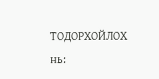ТОДОРХОЙЛОХ нь: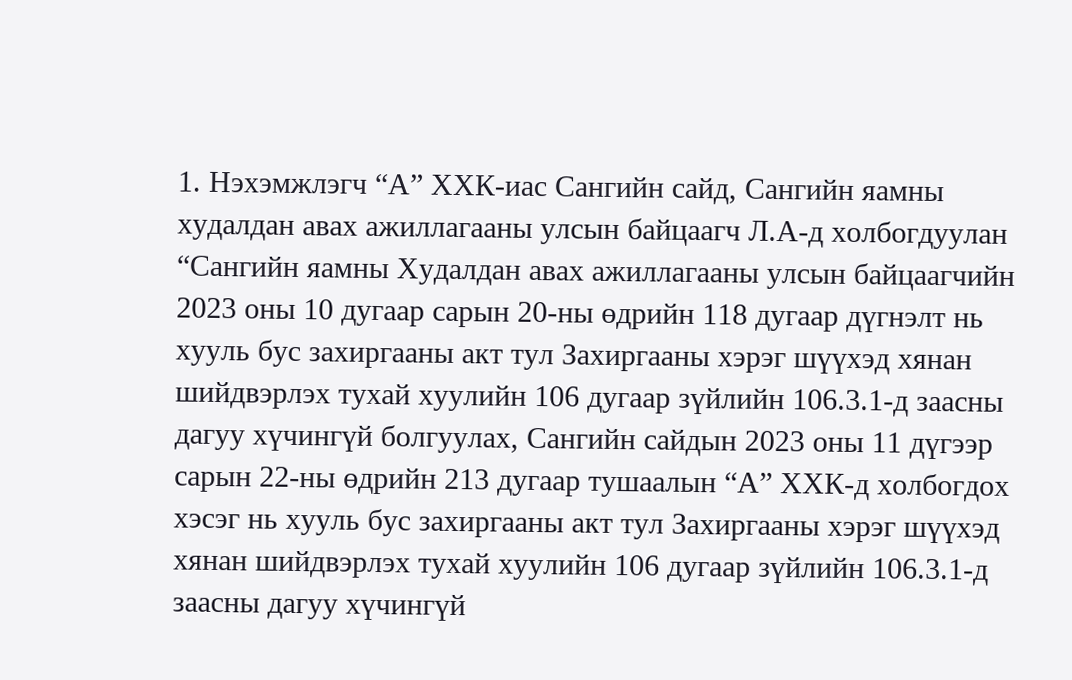1. Нэхэмжлэгч “А” ХХК-иас Сангийн сайд, Сангийн яамны худалдан авах ажиллагааны улсын байцаагч Л.А-д холбогдуулан “Сангийн яамны Худалдан авах ажиллагааны улсын байцаагчийн 2023 оны 10 дугаар сарын 20-ны өдрийн 118 дугаар дүгнэлт нь хууль бус захиргааны акт тул Захиргааны хэрэг шүүхэд хянан шийдвэрлэх тухай хуулийн 106 дугаар зүйлийн 106.3.1-д заасны дагуу хүчингүй болгуулах, Сангийн сайдын 2023 оны 11 дүгээр сарын 22-ны өдрийн 213 дугаар тушаалын “А” ХХК-д холбогдох хэсэг нь хууль бус захиргааны акт тул Захиргааны хэрэг шүүхэд хянан шийдвэрлэх тухай хуулийн 106 дугаар зүйлийн 106.3.1-д заасны дагуу хүчингүй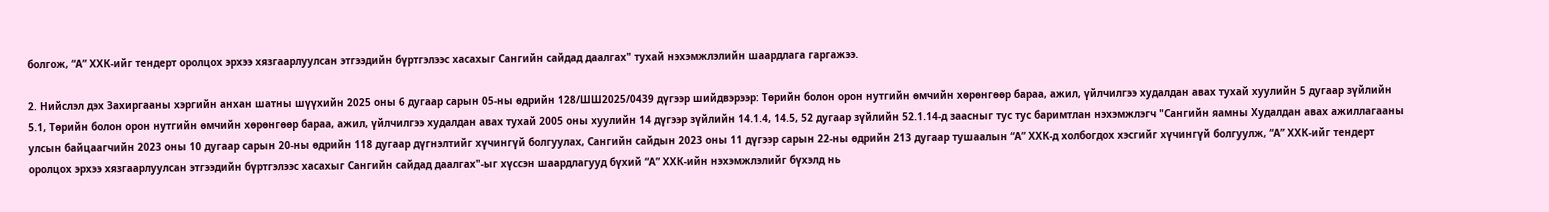болгож, “А” ХХК-ийг тендерт оролцох эрхээ хязгаарлуулсан этгээдийн бүртгэлээс хасахыг Сангийн сайдад даалгах" тухай нэхэмжлэлийн шаардлага гаргажээ.

2. Нийслэл дэх Захиргааны хэргийн анхан шатны шүүхийн 2025 оны 6 дугаар сарын 05-ны өдрийн 128/ШШ2025/0439 дүгээр шийдвэрээр: Төрийн болон орон нутгийн өмчийн хөрөнгөөр бараа, ажил, үйлчилгээ худалдан авах тухай хуулийн 5 дугаар зүйлийн 5.1, Төрийн болон орон нутгийн өмчийн хөрөнгөөр бараа, ажил, үйлчилгээ худалдан авах тухай 2005 оны хуулийн 14 дүгээр зүйлийн 14.1.4, 14.5, 52 дугаар зүйлийн 52.1.14-д заасныг тус тус баримтлан нэхэмжлэгч "Сангийн яамны Худалдан авах ажиллагааны улсын байцаагчийн 2023 оны 10 дугаар сарын 20-ны өдрийн 118 дугаар дүгнэлтийг хүчингүй болгуулах, Сангийн сайдын 2023 оны 11 дүгээр сарын 22-ны өдрийн 213 дугаар тушаалын “А” ХХК-д холбогдох хэсгийг хүчингүй болгуулж, “А” ХХК-ийг тендерт оролцох эрхээ хязгаарлуулсан этгээдийн бүртгэлээс хасахыг Сангийн сайдад даалгах"-ыг хүссэн шаардлагууд бүхий “А” ХХК-ийн нэхэмжлэлийг бүхэлд нь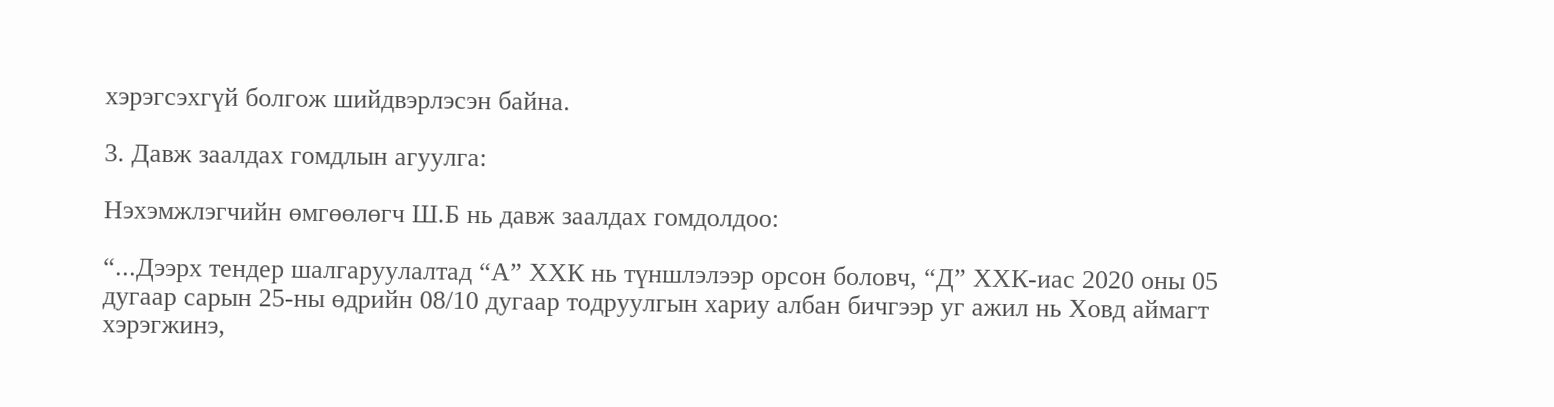хэрэгсэхгүй болгож шийдвэрлэсэн байна.

3. Давж заалдах гомдлын агуулга:

Нэхэмжлэгчийн өмгөөлөгч Ш.Б нь давж заалдах гомдолдоо:

“...Дээрх тендер шалгаруулалтад “А” ХХК нь түншлэлээр орсон боловч, “Д” ХХК-иас 2020 оны 05 дугаар сарын 25-ны өдрийн 08/10 дугаар тодруулгын хариу албан бичгээр уг ажил нь Ховд аймагт хэрэгжинэ,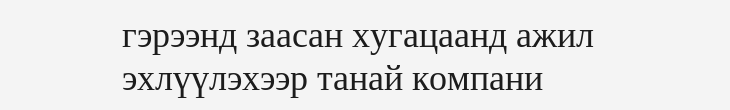гэрээнд заасан хугацаанд ажил эхлүүлэхээр танай компани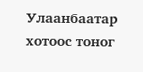Улаанбаатар хотоос тоног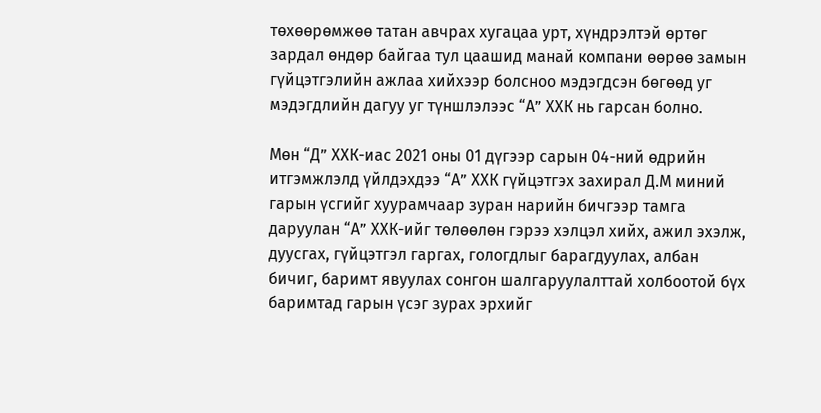төхөөрөмжөө татан авчрах хугацаа урт, хүндрэлтэй өртөг зардал өндөр байгаа тул цаашид манай компани өөрөө замын гүйцэтгэлийн ажлаа хийхээр болсноо мэдэгдсэн бөгөөд уг мэдэгдлийн дагуу уг түншлэлээс “А” ХХК нь гарсан болно.

Мөн “Д” ХХК-иас 2021 оны 01 дүгээр сарын 04-ний өдрийн итгэмжлэлд үйлдэхдээ “А” ХХК гүйцэтгэх захирал Д.М миний гарын үсгийг хуурамчаар зуран нарийн бичгээр тамга даруулан “А” ХХК-ийг төлөөлөн гэрээ хэлцэл хийх, ажил эхэлж, дуусгах, гүйцэтгэл гаргах, гологдлыг барагдуулах, албан бичиг, баримт явуулах сонгон шалгаруулалттай холбоотой бүх баримтад гарын үсэг зурах эрхийг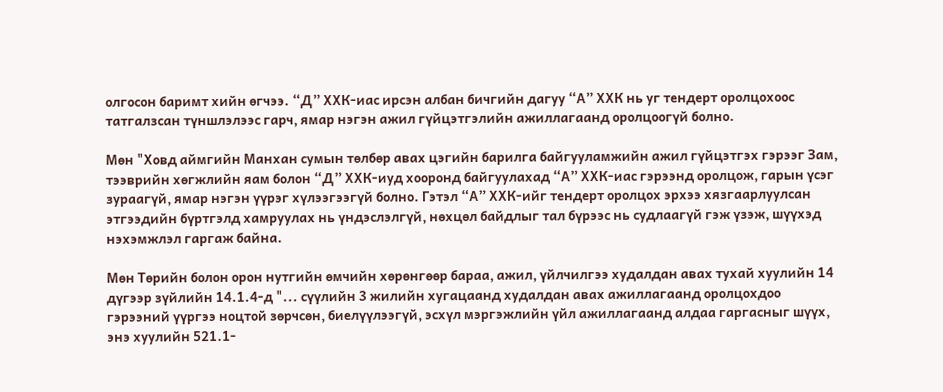олгосон баримт хийн өгчээ. “Д” ХХК-иас ирсэн албан бичгийн дагуу “А” ХХК нь уг тендерт оролцохоос татгалзсан түншлэлээс гарч, ямар нэгэн ажил гүйцэтгэлийн ажиллагаанд оролцоогүй болно.

Мөн "Ховд аймгийн Манхан сумын төлбөр авах цэгийн барилга байгууламжийн ажил гүйцэтгэх гэрээг Зам, тээврийн хөгжлийн яам болон “Д” ХХК-иуд хооронд байгуулахад “А” ХХК-иас гэрээнд оролцож, гарын үсэг зураагүй, ямар нэгэн үүрэг хүлээгээгүй болно. Гэтэл “А” ХХК-ийг тендерт оролцох эрхээ хязгаарлуулсан этгээдийн бүртгэлд хамруулах нь үндэслэлгүй, нөхцөл байдлыг тал бүрээс нь судлаагүй гэж үзэж, шүүхэд нэхэмжлэл гаргаж байна.

Мөн Төрийн болон орон нутгийн өмчийн хөрөнгөөр бараа, ажил, үйлчилгээ худалдан авах тухай хуулийн 14 дүгээр зүйлийн 14.1.4-д "... сүүлийн 3 жилийн хугацаанд худалдан авах ажиллагаанд оролцохдоо гэрээний үүргээ ноцтой зөрчсөн, биелүүлээгүй, эсхүл мэргэжлийн үйл ажиллагаанд алдаа гаргасныг шүүх, энэ хуулийн 521.1-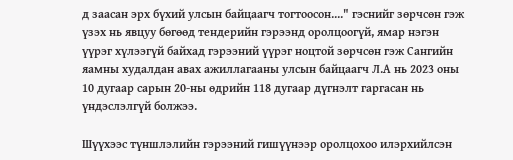д заасан эрх бүхий улсын байцаагч тогтоосон...." гэснийг зөрчсөн гэж үзэх нь явцуу бөгөөд тендерийн гэрээнд оролцоогүй, ямар нэгэн үүрэг хүлээгүй байхад гэрээний үүрэг ноцтой зөрчсөн гэж Сангийн яамны худалдан авах ажиллагааны улсын байцаагч Л.А нь 2023 оны 10 дугаар сарын 20-ны өдрийн 118 дугаар дүгнэлт гаргасан нь үндэслэлгүй болжээ.

Шүүхээс түншлэлийн гэрээний гишүүнээр оролцохоо илэрхийлсэн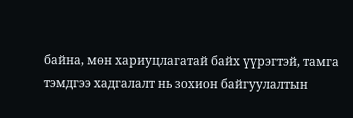байна, мөн хариуцлагатай байх үүрэгтэй, тамга тэмдгээ хадгалалт нь зохион байгуулалтын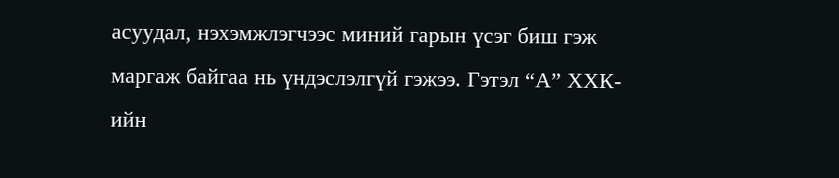асуудал, нэхэмжлэгчээс миний гарын үсэг биш гэж маргаж байгаа нь үндэслэлгүй гэжээ. Гэтэл “А” ХХК-ийн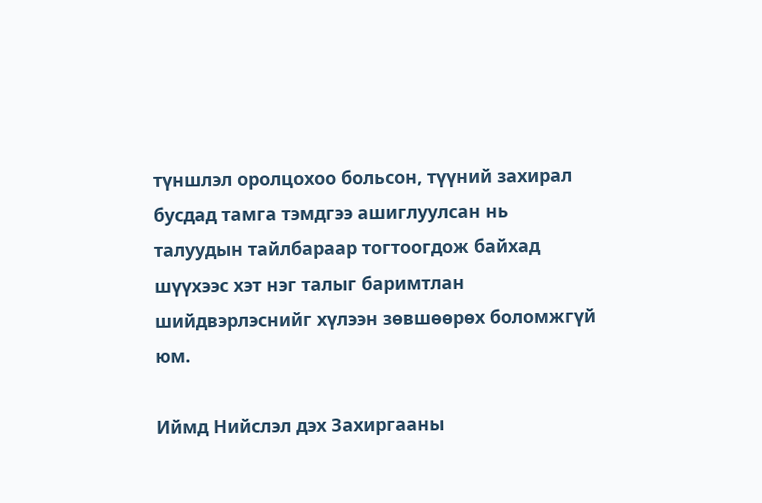түншлэл оролцохоо больсон, түүний захирал бусдад тамга тэмдгээ ашиглуулсан нь талуудын тайлбараар тогтоогдож байхад шүүхээс хэт нэг талыг баримтлан шийдвэрлэснийг хүлээн зөвшөөрөх боломжгүй юм.

Иймд Нийслэл дэх Захиргааны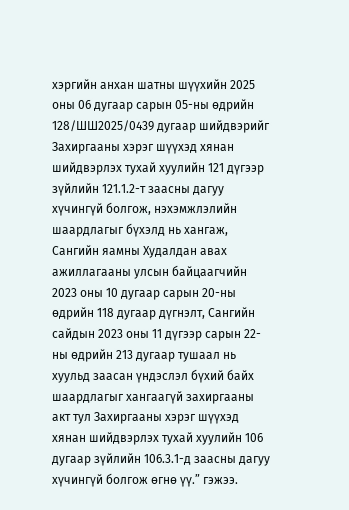хэргийн анхан шатны шүүхийн 2025 оны 06 дугаар сарын 05-ны өдрийн 128/ШШ2025/0439 дугаар шийдвэрийг Захиргааны хэрэг шүүхэд хянан шийдвэрлэх тухай хуулийн 121 дүгээр зүйлийн 121.1.2-т заасны дагуу хүчингүй болгож, нэхэмжлэлийн шаардлагыг бүхэлд нь хангаж, Сангийн яамны Худалдан авах ажиллагааны улсын байцаагчийн 2023 оны 10 дугаар сарын 20-ны өдрийн 118 дугаар дүгнэлт, Сангийн сайдын 2023 оны 11 дүгээр сарын 22-ны өдрийн 213 дугаар тушаал нь хуульд заасан үндэслэл бүхий байх шаардлагыг хангаагүй захиргааны акт тул Захиргааны хэрэг шүүхэд хянан шийдвэрлэх тухай хуулийн 106 дугаар зүйлийн 106.3.1-д заасны дагуу хүчингүй болгож өгнө үү.” гэжээ.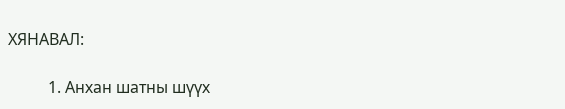ХЯНАВАЛ:

          1. Анхан шатны шүүх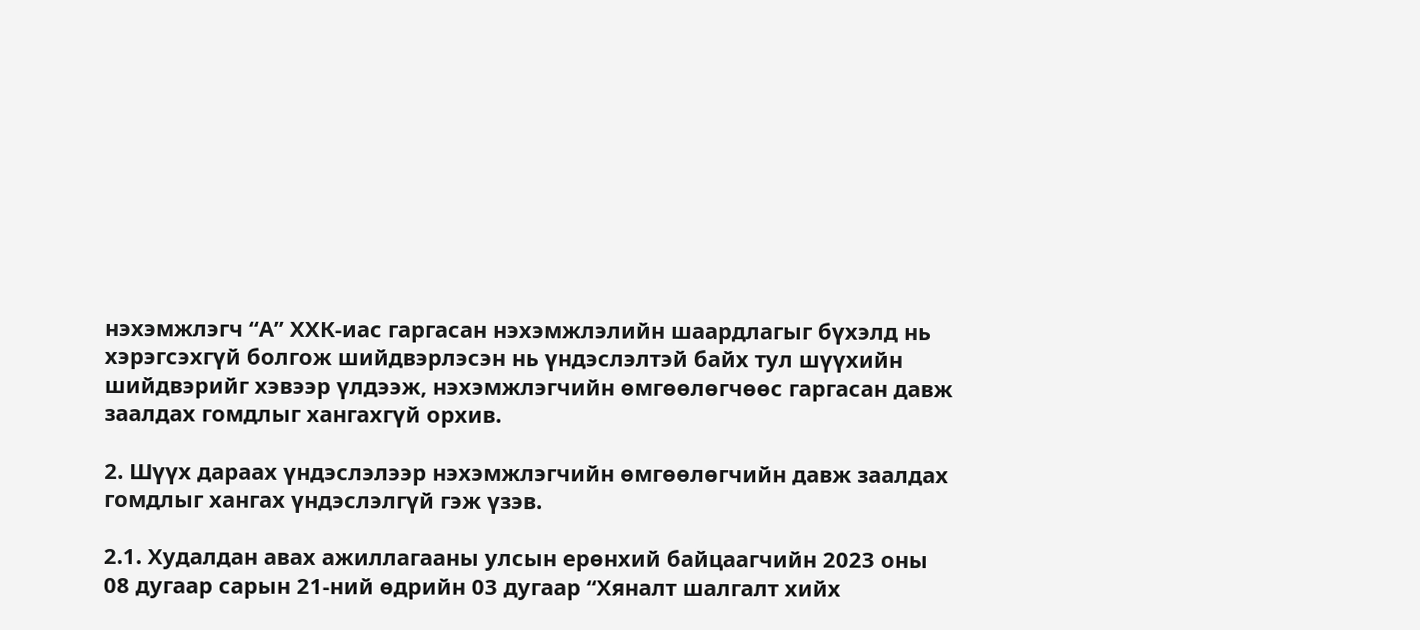нэхэмжлэгч “А” ХХК-иас гаргасан нэхэмжлэлийн шаардлагыг бүхэлд нь хэрэгсэхгүй болгож шийдвэрлэсэн нь үндэслэлтэй байх тул шүүхийн шийдвэрийг хэвээр үлдээж, нэхэмжлэгчийн өмгөөлөгчөөс гаргасан давж заалдах гомдлыг хангахгүй орхив.

2. Шүүх дараах үндэслэлээр нэхэмжлэгчийн өмгөөлөгчийн давж заалдах гомдлыг хангах үндэслэлгүй гэж үзэв.

2.1. Худалдан авах ажиллагааны улсын ерөнхий байцаагчийн 2023 оны 08 дугаар сарын 21-ний өдрийн 03 дугаар “Хяналт шалгалт хийх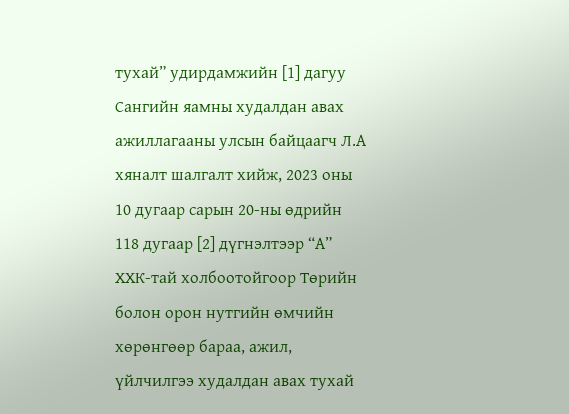тухай” удирдамжийн [1] дагуу Сангийн яамны худалдан авах ажиллагааны улсын байцаагч Л.А хяналт шалгалт хийж, 2023 оны 10 дугаар сарын 20-ны өдрийн 118 дугаар [2] дүгнэлтээр “А” ХХК-тай холбоотойгоор Төрийн болон орон нутгийн өмчийн хөрөнгөөр бараа, ажил, үйлчилгээ худалдан авах тухай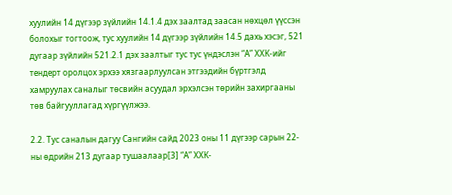хуулийн 14 дүгээр зүйлийн 14.1.4 дэх заалтад заасан нөхцөл үүссэн болохыг тогтоож, тус хуулийн 14 дүгээр зүйлийн 14.5 дахь хэсэг, 521 дугаар зүйлийн 521.2.1 дэх заалтыг тус тус үндэслэн “А” ХХК-ийг тендерт оролцох эрхээ хязгаарлуулсан этгээдийн бүртгэлд хамруулах саналыг төсвийн асуудал эрхэлсэн төрийн захиргааны төв байгууллагад хүргүүлжээ.

2.2. Тус саналын дагуу Сангийн сайд 2023 оны 11 дүгээр сарын 22-ны өдрийн 213 дугаар тушаалаар[3] “А” ХХК-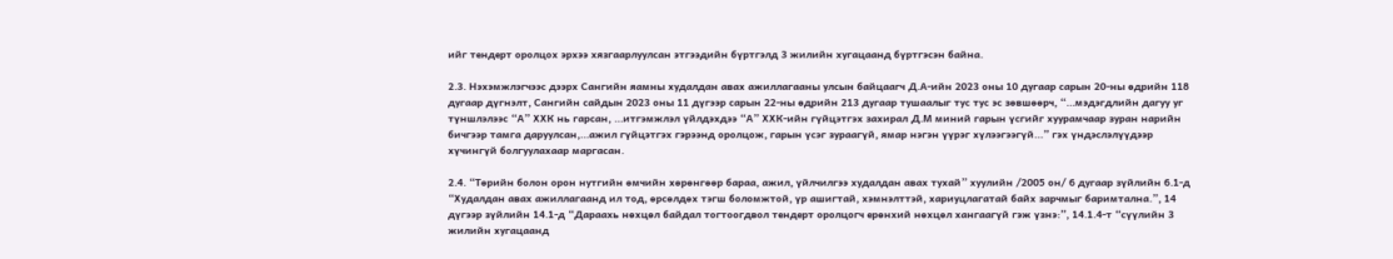ийг тендерт оролцох эрхээ хязгаарлуулсан этгээдийн бүртгэлд 3 жилийн хугацаанд бүртгэсэн байна.

2.3. Нэхэмжлэгчээс дээрх Сангийн яамны худалдан авах ажиллагааны улсын байцаагч Д.А-ийн 2023 оны 10 дугаар сарын 20-ны өдрийн 118 дугаар дүгнэлт, Сангийн сайдын 2023 оны 11 дүгээр сарын 22-ны өдрийн 213 дугаар тушаалыг тус тус эс зөвшөөрч, “...мэдэгдлийн дагуу уг түншлэлээс “А” ХХК нь гарсан, ...итгэмжлэл үйлдэхдээ “А” ХХК-ийн гүйцэтгэх захирал Д.М миний гарын үсгийг хуурамчаар зуран нарийн бичгээр тамга даруулсан,...ажил гүйцэтгэх гэрээнд оролцож, гарын үсэг зураагүй, ямар нэгэн үүрэг хүлээгээгүй...” гэх үндэслэлүүдээр хүчингүй болгуулахаар маргасан.

2.4. “Төрийн болон орон нутгийн өмчийн хөрөнгөөр бараа, ажил, үйлчилгээ худалдан авах тухай” хуулийн /2005 он/ 6 дугаар зүйлийн 6.1-д “Худалдан авах ажиллагаанд ил тод, өрсөлдөх тэгш боломжтой, үр ашигтай, хэмнэлттэй, хариуцлагатай байх зарчмыг баримтална.”, 14 дүгээр зүйлийн 14.1-д “Дараахь нөхцөл байдал тогтоогдвол тендерт оролцогч ерөнхий нөхцөл хангаагүй гэж үзнэ:”, 14.1.4-т “сүүлийн 3 жилийн хугацаанд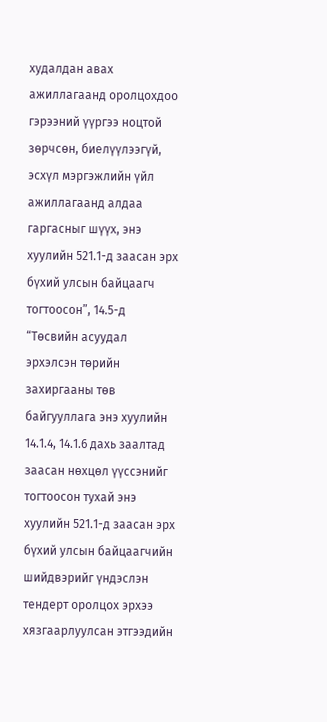худалдан авах ажиллагаанд оролцохдоо гэрээний үүргээ ноцтой зөрчсөн, биелүүлээгүй, эсхүл мэргэжлийн үйл ажиллагаанд алдаа гаргасныг шүүх, энэ хуулийн 521.1-д заасан эрх бүхий улсын байцаагч тогтоосон”, 14.5-д “Төсвийн асуудал эрхэлсэн төрийн захиргааны төв байгууллага энэ хуулийн 14.1.4, 14.1.6 дахь заалтад заасан нөхцөл үүссэнийг тогтоосон тухай энэ хуулийн 521.1-д заасан эрх бүхий улсын байцаагчийн шийдвэрийг үндэслэн тендерт оролцох эрхээ хязгаарлуулсан этгээдийн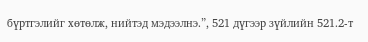бүртгэлийг хөтөлж, нийтэд мэдээлнэ.”, 521 дүгээр зүйлийн 521.2-т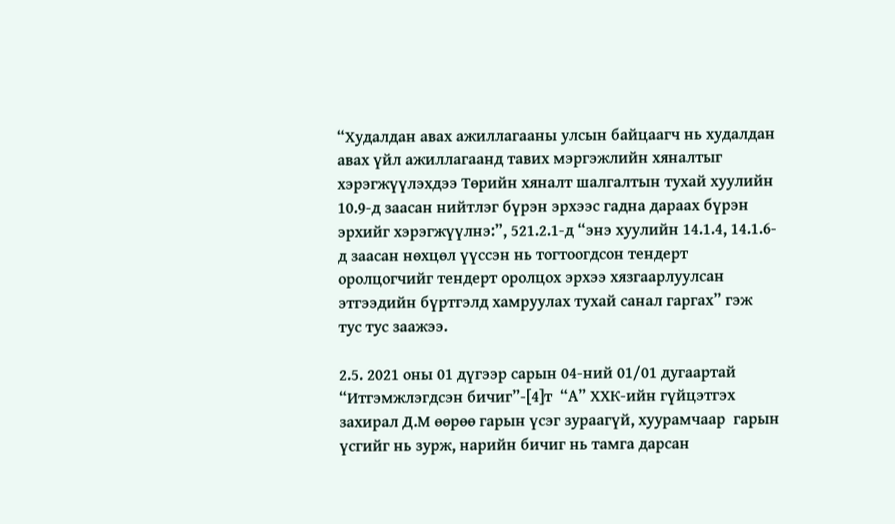“Худалдан авах ажиллагааны улсын байцаагч нь худалдан авах үйл ажиллагаанд тавих мэргэжлийн хяналтыг хэрэгжүүлэхдээ Төрийн хяналт шалгалтын тухай хуулийн 10.9-д заасан нийтлэг бүрэн эрхээс гадна дараах бүрэн эрхийг хэрэгжүүлнэ:”, 521.2.1-д “энэ хуулийн 14.1.4, 14.1.6-д заасан нөхцөл үүссэн нь тогтоогдсон тендерт оролцогчийг тендерт оролцох эрхээ хязгаарлуулсан этгээдийн бүртгэлд хамруулах тухай санал гаргах” гэж тус тус заажээ.

2.5. 2021 оны 01 дүгээр сарын 04-ний 01/01 дугаартай “Итгэмжлэгдсэн бичиг”-[4]т  “А” ХХК-ийн гүйцэтгэх захирал Д.М өөрөө гарын үсэг зураагүй, хуурамчаар  гарын үсгийг нь зурж, нарийн бичиг нь тамга дарсан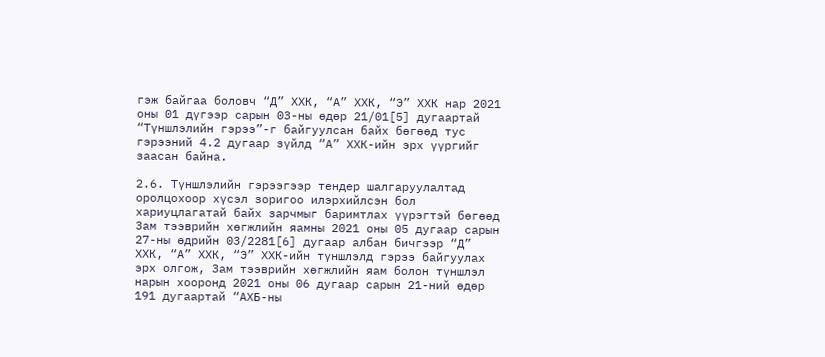гэж байгаа боловч “Д” ХХК, “А” ХХК, “Э” ХХК нар 2021 оны 01 дүгээр сарын 03-ны өдөр 21/01[5] дугаартай “Түншлэлийн гэрээ”-г байгуулсан байх бөгөөд тус гэрээний 4.2 дугаар зүйлд “А” ХХК-ийн эрх үүргийг заасан байна.

2.6. Түншлэлийн гэрээгээр тендер шалгаруулалтад оролцохоор хүсэл зоригоо илэрхийлсэн бол хариуцлагатай байх зарчмыг баримтлах үүрэгтэй бөгөөд Зам тээврийн хөгжлийн яамны 2021 оны 05 дугаар сарын 27-ны өдрийн 03/2281[6] дугаар албан бичгээр “Д” ХХК, “А” ХХК, “Э” ХХК-ийн түншлэлд гэрээ байгуулах эрх олгож, Зам тээврийн хөгжлийн яам болон түншлэл нарын хооронд 2021 оны 06 дугаар сарын 21-ний өдөр 191 дугаартай “АХБ-ны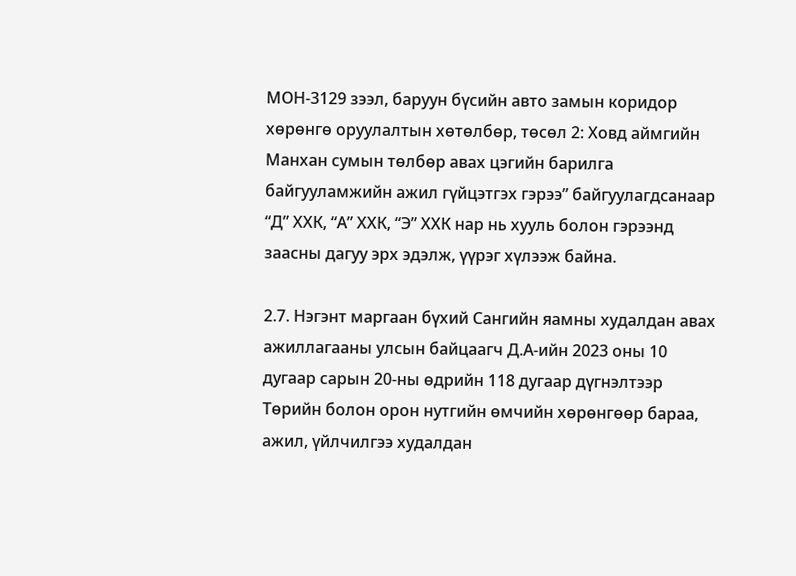МОН-3129 зээл, баруун бүсийн авто замын коридор хөрөнгө оруулалтын хөтөлбөр, төсөл 2: Ховд аймгийн Манхан сумын төлбөр авах цэгийн барилга байгууламжийн ажил гүйцэтгэх гэрээ” байгуулагдсанаар “Д” ХХК, “А” ХХК, “Э” ХХК нар нь хууль болон гэрээнд заасны дагуу эрх эдэлж, үүрэг хүлээж байна.

2.7. Нэгэнт маргаан бүхий Сангийн яамны худалдан авах ажиллагааны улсын байцаагч Д.А-ийн 2023 оны 10 дугаар сарын 20-ны өдрийн 118 дугаар дүгнэлтээр Төрийн болон орон нутгийн өмчийн хөрөнгөөр бараа, ажил, үйлчилгээ худалдан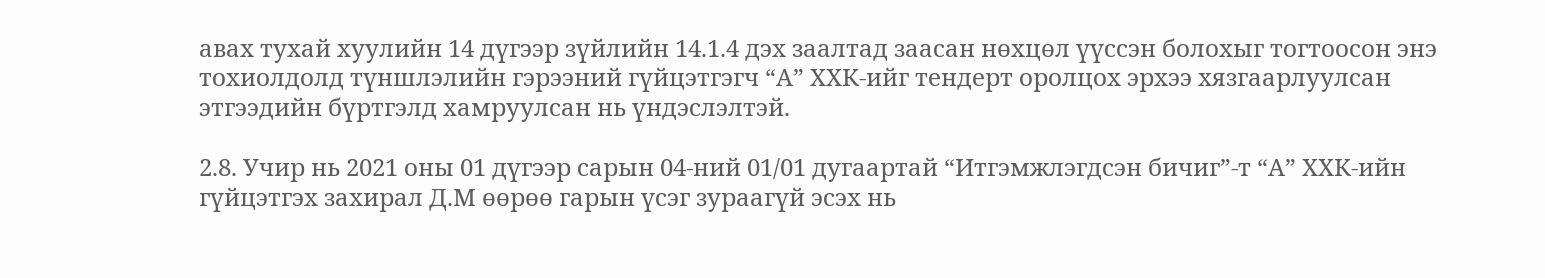авах тухай хуулийн 14 дүгээр зүйлийн 14.1.4 дэх заалтад заасан нөхцөл үүссэн болохыг тогтоосон энэ тохиолдолд түншлэлийн гэрээний гүйцэтгэгч “А” ХХК-ийг тендерт оролцох эрхээ хязгаарлуулсан этгээдийн бүртгэлд хамруулсан нь үндэслэлтэй.

2.8. Учир нь 2021 оны 01 дүгээр сарын 04-ний 01/01 дугаартай “Итгэмжлэгдсэн бичиг”-т “А” ХХК-ийн гүйцэтгэх захирал Д.М өөрөө гарын үсэг зураагүй эсэх нь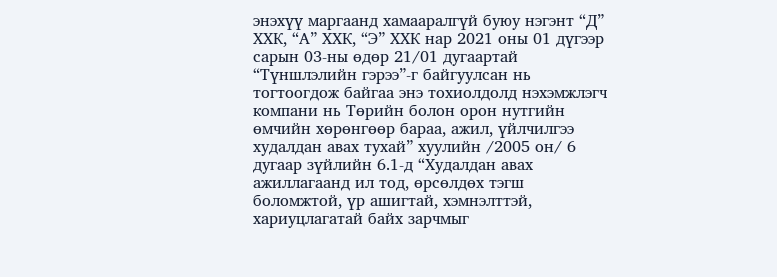энэхүү маргаанд хамааралгүй буюу нэгэнт “Д” ХХК, “А” ХХК, “Э” ХХК нар 2021 оны 01 дүгээр сарын 03-ны өдөр 21/01 дугаартай “Түншлэлийн гэрээ”-г байгуулсан нь тогтоогдож байгаа энэ тохиолдолд нэхэмжлэгч компани нь Төрийн болон орон нутгийн өмчийн хөрөнгөөр бараа, ажил, үйлчилгээ худалдан авах тухай” хуулийн /2005 он/ 6 дугаар зүйлийн 6.1-д “Худалдан авах ажиллагаанд ил тод, өрсөлдөх тэгш боломжтой, үр ашигтай, хэмнэлттэй, хариуцлагатай байх зарчмыг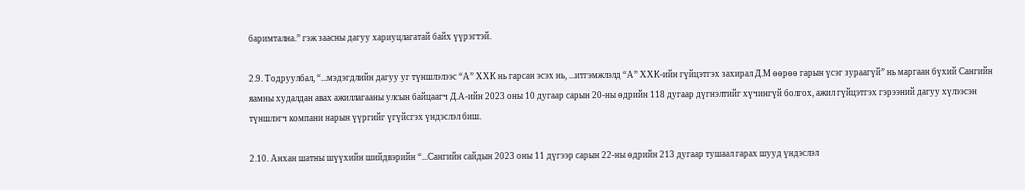баримтална.” гэж заасны дагуу хариуцлагатай байх үүрэгтэй.

2.9. Тодруулбал, “...мэдэгдлийн дагуу уг түншлэлээс “А” ХХК нь гарсан эсэх нь, ...итгэмжлэлд “А” ХХК-ийн гүйцэтгэх захирал Д.М өөрөө гарын үсэг зураагүй” нь маргаан бүхий Сангийн яамны худалдан авах ажиллагааны улсын байцаагч Д.А-ийн 2023 оны 10 дугаар сарын 20-ны өдрийн 118 дугаар дүгнэлтийг хүчингүй болгох, ажил гүйцэтгэх гэрээний дагуу хүлээсэн түншлэгч компани нарын үүргийг үгүйсгэх үндэслэл биш.

2.10. Анхан шатны шүүхийн шийдвэрийн “...Сангийн сайдын 2023 оны 11 дүгээр сарын 22-ны өдрийн 213 дугаар тушаал гарах шууд үндэслэл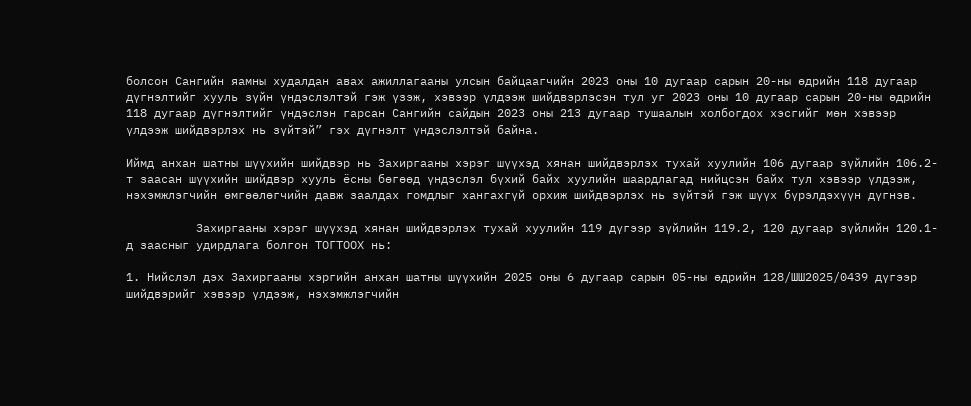болсон Сангийн яамны худалдан авах ажиллагааны улсын байцаагчийн 2023 оны 10 дугаар сарын 20-ны өдрийн 118 дугаар дүгнэлтийг хууль зүйн үндэслэлтэй гэж үзэж, хэвээр үлдээж шийдвэрлэсэн тул уг 2023 оны 10 дугаар сарын 20-ны өдрийн 118 дугаар дүгнэлтийг үндэслэн гарсан Сангийн сайдын 2023 оны 213 дугаар тушаалын холбогдох хэсгийг мөн хэвээр үлдээж шийдвэрлэх нь зүйтэй” гэх дүгнэлт үндэслэлтэй байна.

Иймд анхан шатны шүүхийн шийдвэр нь Захиргааны хэрэг шүүхэд хянан шийдвэрлэх тухай хуулийн 106 дугаар зүйлийн 106.2-т заасан шүүхийн шийдвэр хууль ёсны бөгөөд үндэслэл бүхий байх хуулийн шаардлагад нийцсэн байх тул хэвээр үлдээж, нэхэмжлэгчийн өмгөөлөгчийн давж заалдах гомдлыг хангахгүй орхиж шийдвэрлэх нь зүйтэй гэж шүүх бүрэлдэхүүн дүгнэв.

          Захиргааны хэрэг шүүхэд хянан шийдвэрлэх тухай хуулийн 119 дүгээр зүйлийн 119.2, 120 дугаар зүйлийн 120.1-д заасныг удирдлага болгон ТОГТООХ нь:

1. Нийслэл дэх Захиргааны хэргийн анхан шатны шүүхийн 2025 оны 6 дугаар сарын 05-ны өдрийн 128/ШШ2025/0439 дүгээр шийдвэрийг хэвээр үлдээж, нэхэмжлэгчийн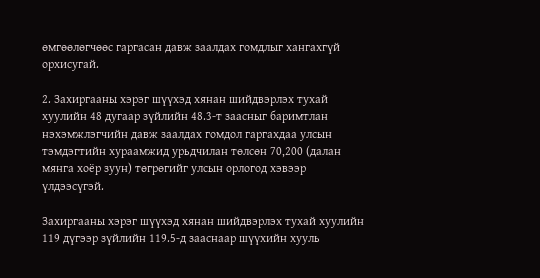өмгөөлөгчөөс гаргасан давж заалдах гомдлыг хангахгүй орхисугай.

2. Захиргааны хэрэг шүүхэд хянан шийдвэрлэх тухай хуулийн 48 дугаар зүйлийн 48.3-т заасныг баримтлан нэхэмжлэгчийн давж заалдах гомдол гаргахдаа улсын тэмдэгтийн хураамжид урьдчилан төлсөн 70,200 (далан мянга хоёр зуун) төгрөгийг улсын орлогод хэвээр үлдээсүгэй.

Захиргааны хэрэг шүүхэд хянан шийдвэрлэх тухай хуулийн 119 дүгээр зүйлийн 119.5-д зааснаар шүүхийн хууль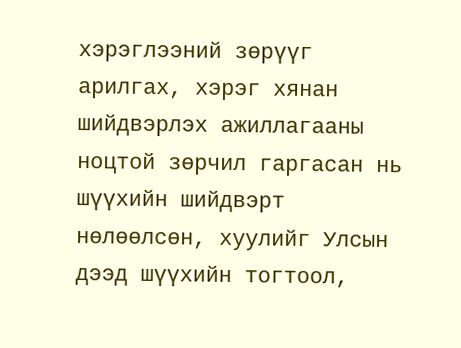хэрэглээний зөрүүг арилгах, хэрэг хянан шийдвэрлэх ажиллагааны ноцтой зөрчил гаргасан нь шүүхийн шийдвэрт нөлөөлсөн, хуулийг Улсын дээд шүүхийн тогтоол,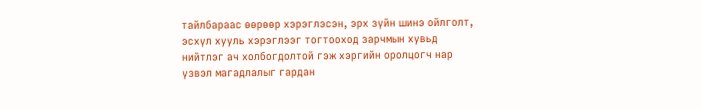тайлбараас өөрөөр хэрэглэсэн, эрх зүйн шинэ ойлголт, эсхүл хууль хэрэглээг тогтооход зарчмын хувьд нийтлэг ач холбогдолтой гэж хэргийн оролцогч нар үзвэл магадлалыг гардан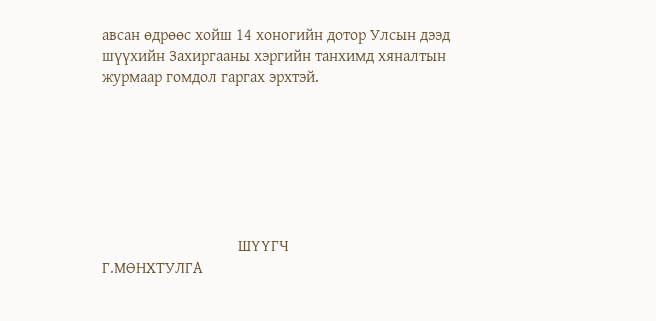авсан өдрөөс хойш 14 хоногийн дотор Улсын дээд шүүхийн Захиргааны хэргийн танхимд хяналтын журмаар гомдол гаргах эрхтэй.







                                  ШҮҮГЧ                                               Г.МӨНХТУЛГА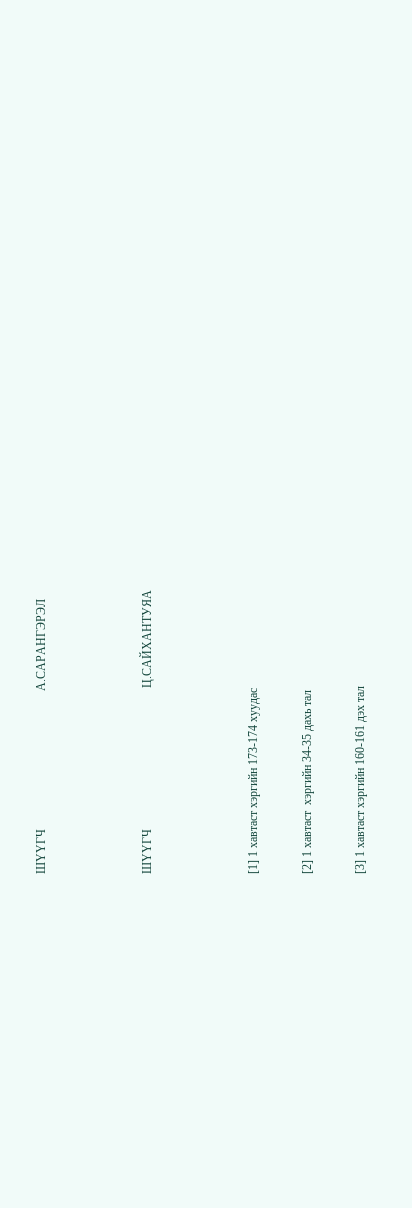ШҮҮГЧ                                              А.САРАНГЭРЭЛ



ШҮҮГЧ                                               Ц.САЙХАНТУЯА



[1] 1 хавтаст хэргийн 173-174 хуудас

[2] 1 хавтаст  хэргийн 34-35 дахь тал

[3] 1 хавтаст хэргийн 160-161 дэх тал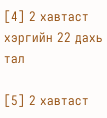[4] 2 хавтаст хэргийн 22 дахь тал

[5] 2 хавтаст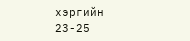хэргийн 23-25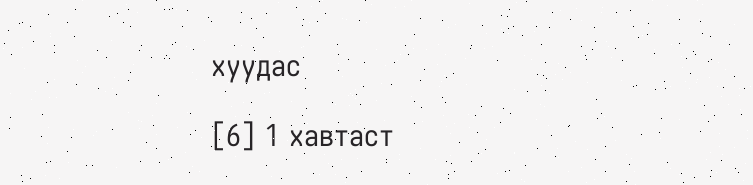хуудас

[6] 1 хавтаст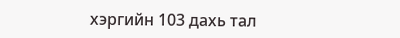хэргийн 103 дахь тал